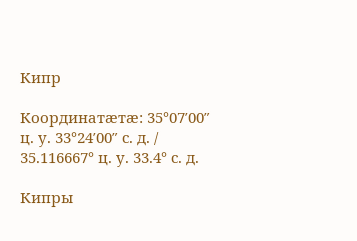Кипр

Координатæтæ: 35°07′00″ ц. у. 33°24′00″ с. д. / 35.116667° ц. у. 33.4° с. д.

Кипры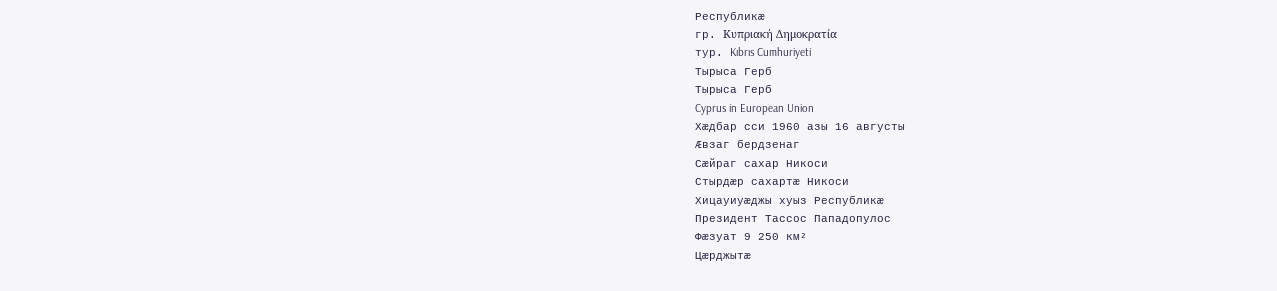Республикæ
гр. Κυπριακή Δημοκρατία
тур. Kıbrıs Cumhuriyeti
Тырыса Герб
Тырыса Герб
Cyprus in European Union
Хæдбар сси 1960 азы 16 августы
Æвзаг бердзенаг
Сæйраг сахар Никоси
Стырдæр сахартæ Никоси
Хицауиуæджы хуыз Республикæ
Президент Тассос Пападопулос
Фæзуат 9 250 км²
Цæрджытæ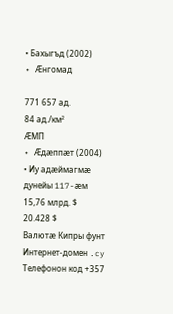• Бахыгъд (2002)
• Æнгомад

771 657 ад.
84 ад./км²
ÆМП
• Æдæппæт (2004)
• Иу адæймагмæ
дунейы 117-æм
15,76 млрд. $
20.428 $
Валютæ Кипры фунт
Интернет-домен .cy
Телефонон код +357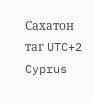Сахатон таг UTC+2
Cyprus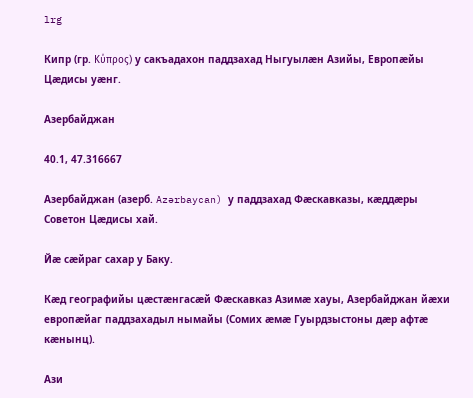lrg

Кипр (гр. Κύπρος) у сакъадахон паддзахад Ныгуылæн Азийы, Европæйы Цæдисы уæнг.

Азербайджан

40.1, 47.316667

Азербайджан (азерб. Azərbaycan) у паддзахад Фæскавказы, кæддæры Советон Цæдисы хай.

Йæ сæйраг сахар у Баку.

Кæд географийы цæстæнгасæй Фæскавказ Азимæ хауы, Азербайджан йæхи европæйаг паддзахадыл нымайы (Сомих æмæ Гуырдзыстоны дæр афтæ кæнынц).

Ази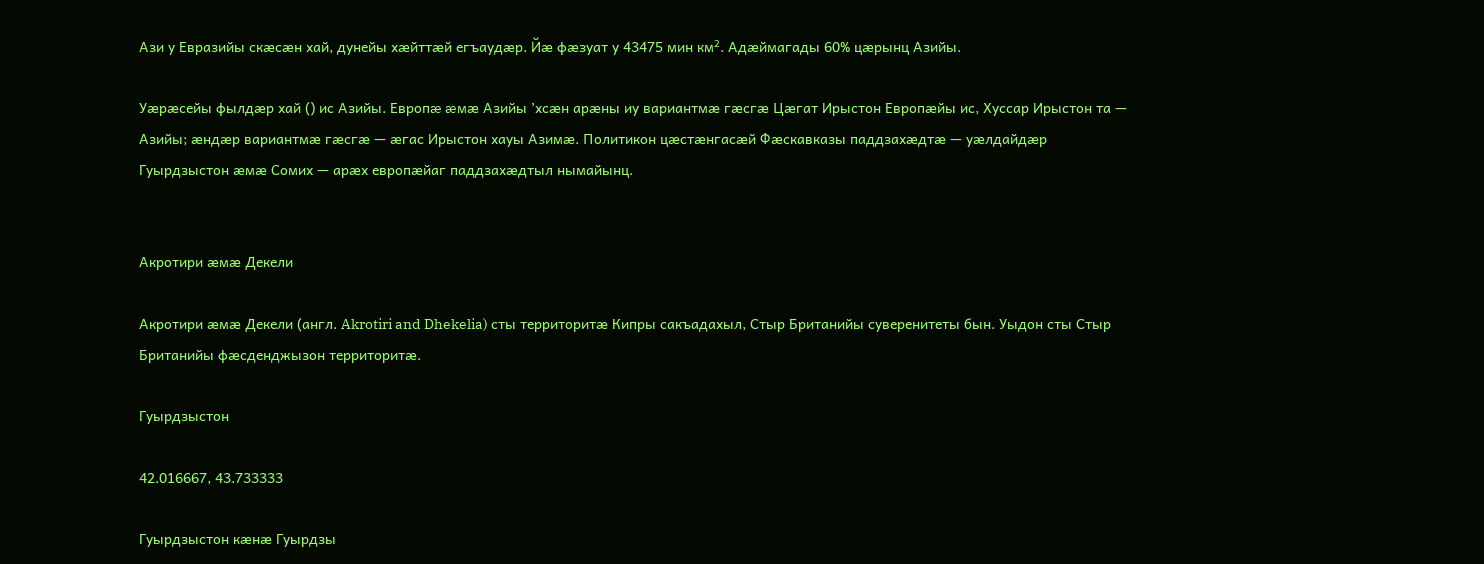Ази у Евразийы скæсæн хай, дунейы хæйттæй егъаудæр. Йæ фæзуат у 43475 мин км². Адæймагады 60% цæрынц Азийы.

Уæрæсейы фылдæр хай () ис Азийы. Европæ æмæ Азийы ’хсæн арæны иу вариантмæ гæсгæ Цæгат Ирыстон Европæйы ис, Хуссар Ирыстон та — Азийы; æндæр вариантмæ гæсгæ — æгас Ирыстон хауы Азимæ. Политикон цæстæнгасæй Фæскавказы паддзахæдтæ — уæлдайдæр Гуырдзыстон æмæ Сомих — арæх европæйаг паддзахæдтыл нымайынц.


Акротири æмæ Декели

Акротири æмæ Декели (англ. Akrotiri and Dhekelia) сты территоритæ Кипры сакъадахыл, Стыр Британийы суверенитеты бын. Уыдон сты Стыр Британийы фæсденджызон территоритæ.

Гуырдзыстон

42.016667, 43.733333

Гуырдзыстон кæнæ Гуырдзы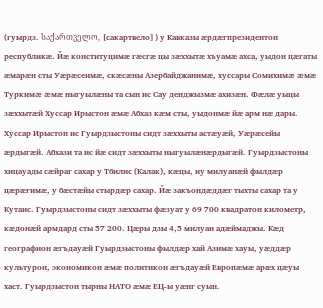(гуырдз. საქართველო, [сакартвело]) у Кавказы æрдæгпрезидентон республикæ. Йæ конституцимæ гæсгæ цы зæххытæ хъуамæ ахса, уыдон цæгаты æмарæн сты Уæрæсеимæ, скæсæны Азербайджанимæ, хуссары Сомихимæ æмæ Туркимæ æмæ ныгуылæны та сын ис Сау денджызмæ ахизæн. Фæлæ уыцы зæххытæй Хуссар Ирыстон æмæ Абхаз кæм сты, уыдонмæ йæ арм нæ дары. Хуссар Ирыстон ис Гуырдзыстоны сидт зæххыты астæуæй, Уæрæсейы æрдыгæй. Абхази та ис йæ сидт зæххыты ныгуылæнæрдыгæй. Гуырдзыстоны хицауады сæйраг сахар у Тбилис (Калак), кæцы, иу милуанæй фылдæр цæрæгимæ, у бæстæйы стырдæр сахар. Йæ закъондæддæг тыхты сахар та у Кутаис. Гуырдзыстоны сидт зæххыты фæзуат у 69 700 квадратон километр, кæдонæй армдард сты 57 200. Цæры дзы 4,5 милуан адæймаджы. Кæд географион æгъдауæй Гуырдзыстоны фылдæр хай Азимæ хауы, уæддæр культурон, экономикон æмæ политикон æгъдауæй Европæмæ арæх цæуы хаст. Гуырдзыстон тырны НАТО æмæ ЕЦ-ы уæнг суын.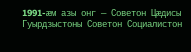1991-æм азы онг — Советон Цæдисы Гуырдзыстоны Советон Социалистон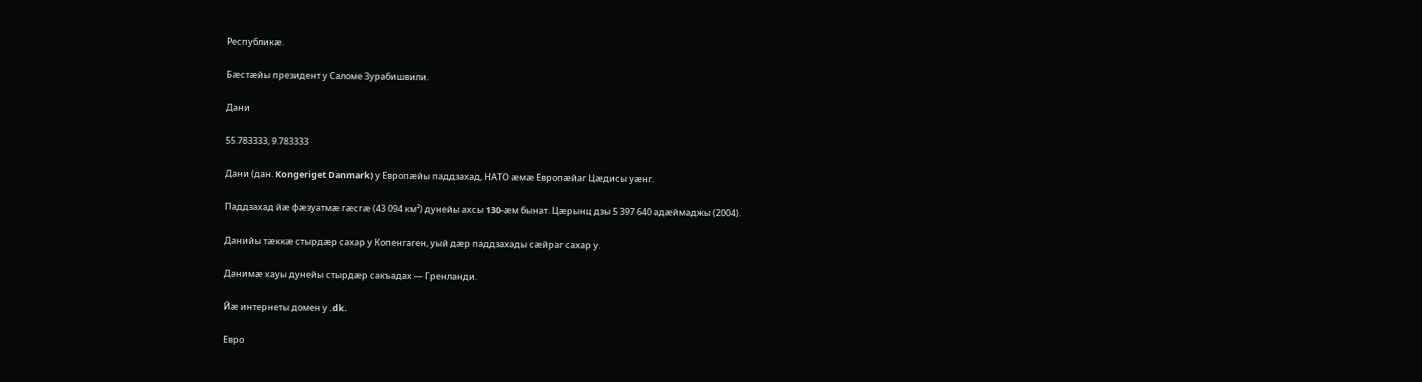Республикæ.

Бæстæйы президент у Саломе Зурабишвили.

Дани

55.783333, 9.783333

Дани (дан. Kongeriget Danmark) у Европæйы паддзахад, НАТО æмæ Европæйаг Цæдисы уæнг.

Паддзахад йæ фæзуатмæ гæсгæ (43 094 км²) дунейы ахсы 130-æм бынат. Цæрынц дзы 5 397 640 адæймаджы (2004).

Данийы тæккæ стырдæр сахар у Копенгаген, уый дæр паддзахады сæйраг сахар у.

Данимæ хауы дунейы стырдæр сакъадах — Гренланди.

Йæ интернеты домен у .dk.

Евро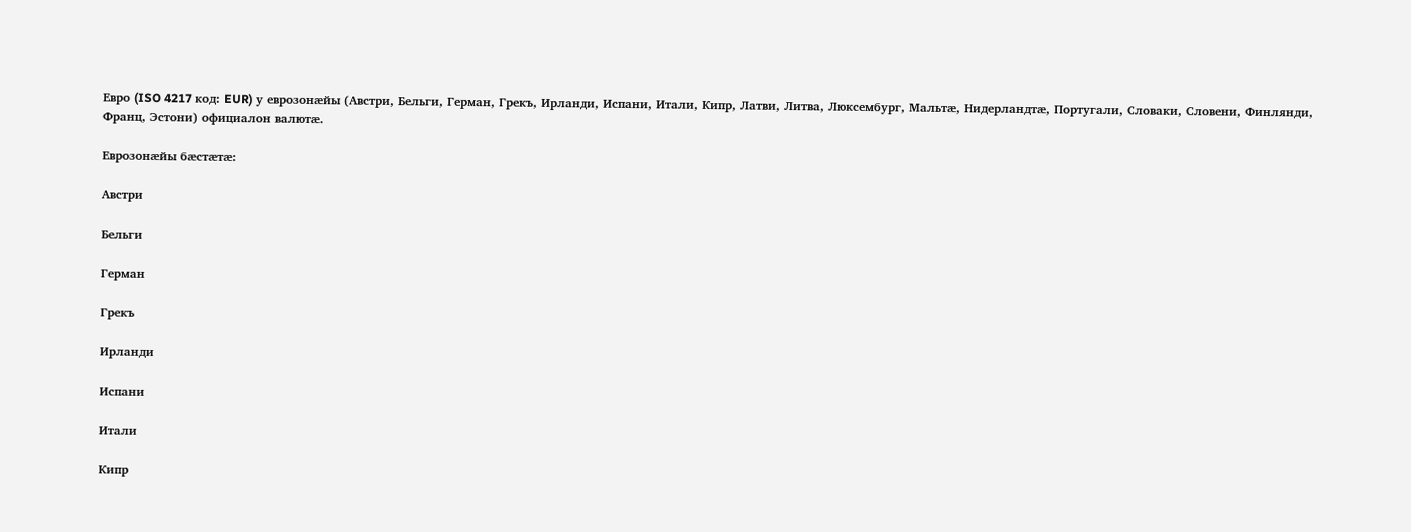Евро (ISO 4217 код: EUR) у еврозонæйы (Австри, Бельги, Герман, Грекъ, Ирланди, Испани, Итали, Кипр, Латви, Литва, Люксембург, Мальтæ, Нидерландтæ, Португали, Словаки, Словени, Финлянди, Франц, Эстони) официалон валютæ.

Еврозонæйы бæстæтæ:

Австри

Бельги

Герман

Грекъ

Ирланди

Испани

Итали

Кипр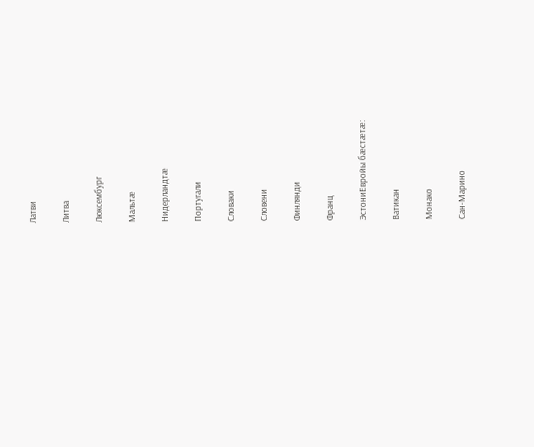Латви

Литва

Люксембург

Мальтæ

Нидерландтæ

Португали

Словаки

Словени

Финлянди

Франц

ЭстониЕвройы бæстæтæ:

Ватикан

Монако

Сан-Марино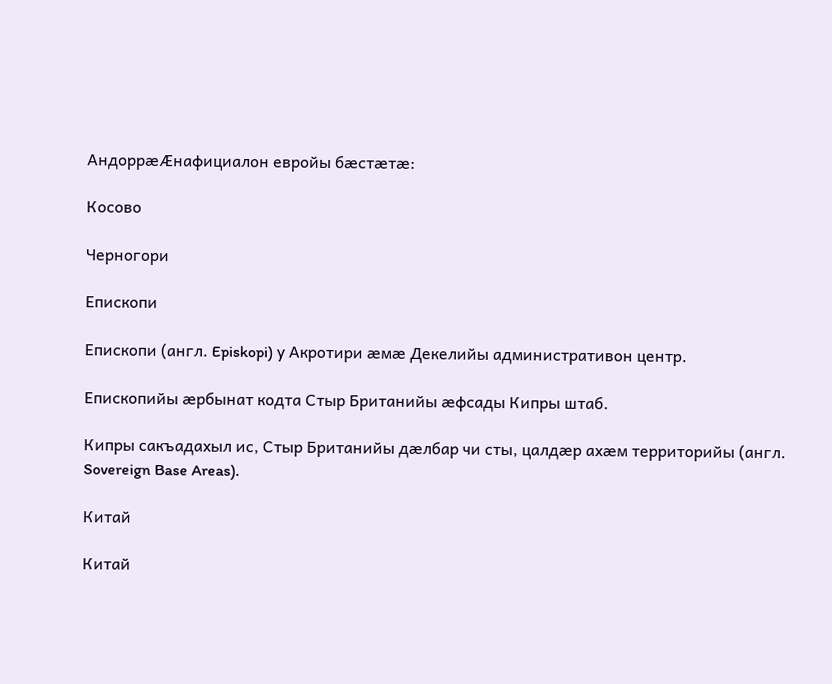АндоррæÆнафициалон евройы бæстæтæ:

Косово

Черногори

Епископи

Епископи (англ. Episkopi) у Акротири æмæ Декелийы административон центр.

Епископийы æрбынат кодта Стыр Британийы æфсады Кипры штаб.

Кипры сакъадахыл ис, Стыр Британийы дæлбар чи сты, цалдæр ахæм территорийы (англ. Sovereign Base Areas).

Китай

Китай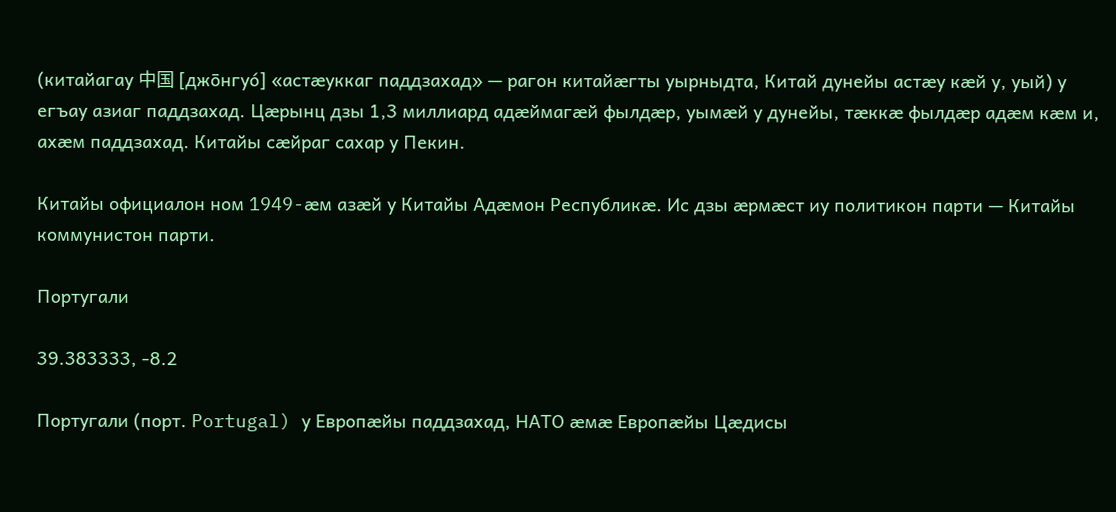(китайагау 中国 [джо̄нгуо́] «астæуккаг паддзахад» — рагон китайæгты уырныдта, Китай дунейы астæу кæй у, уый) у егъау азиаг паддзахад. Цæрынц дзы 1,3 миллиард адæймагæй фылдæр, уымæй у дунейы, тæккæ фылдæр адæм кæм и, ахæм паддзахад. Китайы сæйраг сахар у Пекин.

Китайы официалон ном 1949-æм азæй у Китайы Адæмон Республикæ. Ис дзы æрмæст иу политикон парти — Китайы коммунистон парти.

Португали

39.383333, -8.2

Португали (порт. Portugal) у Европæйы паддзахад, НАТО æмæ Европæйы Цæдисы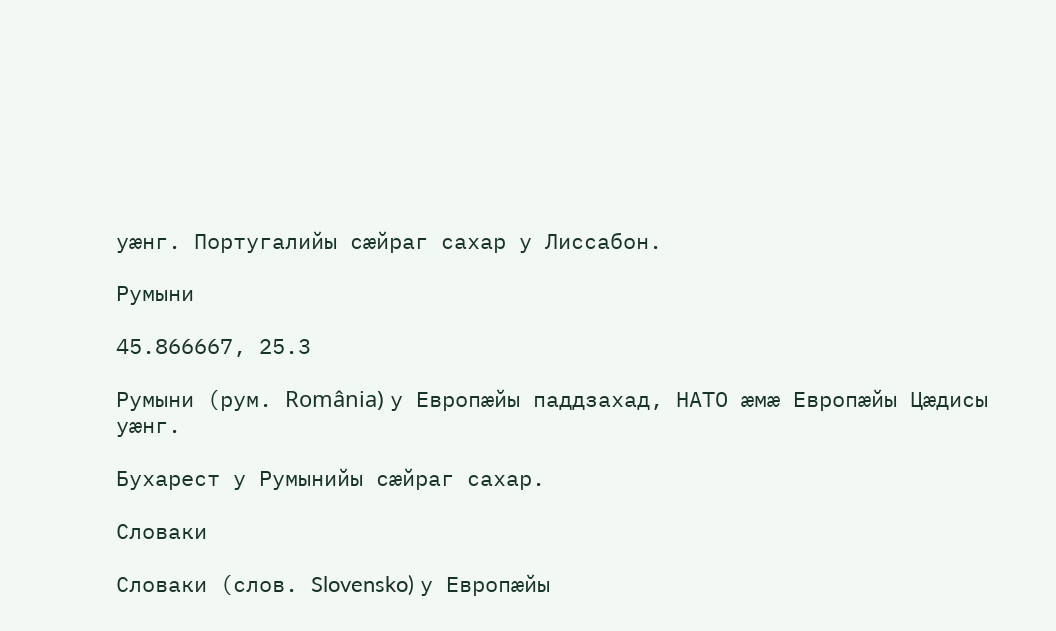уæнг. Португалийы сæйраг сахар у Лиссабон.

Румыни

45.866667, 25.3

Румыни (рум. România) у Европæйы паддзахад, НАТО æмæ Европæйы Цæдисы уæнг.

Бухарест у Румынийы сæйраг сахар.

Словаки

Словаки (слов. Slovensko) у Европæйы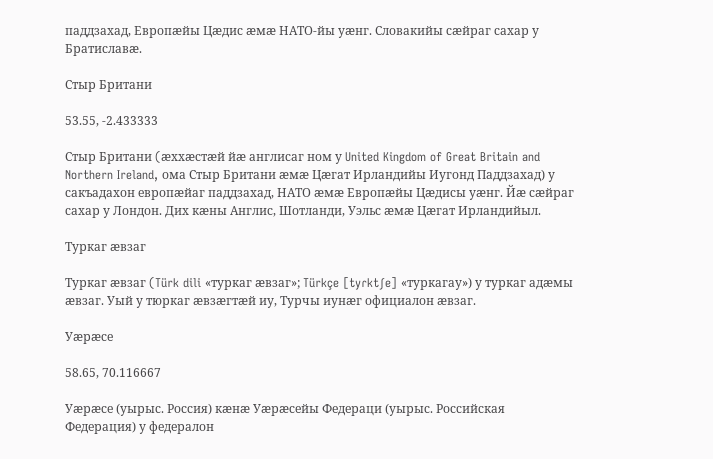паддзахад, Европæйы Цæдис æмæ НАТО-йы уæнг. Словакийы сæйраг сахар у Братиславæ.

Стыр Британи

53.55, -2.433333

Стыр Британи (æххæстæй йæ англисаг ном у United Kingdom of Great Britain and Northern Ireland, ома Стыр Британи æмæ Цæгат Ирландийы Иугонд Паддзахад) у сакъадахон европæйаг паддзахад, НАТО æмæ Европæйы Цæдисы уæнг. Йæ сæйраг сахар у Лондон. Дих кæны Англис, Шотланди, Уэльс æмæ Цæгат Ирландийыл.

Туркаг æвзаг

Туркаг æвзаг (Türk dili «туркаг æвзаг»; Türkçe [tyɾktʃe] «туркагау») у туркаг адæмы æвзаг. Уый у тюркаг æвзæгтæй иу, Турчы иунæг официалон æвзаг.

Уæрæсе

58.65, 70.116667

Уæрæсе (уырыс. Россия) кæнæ Уæрæсейы Федераци (уырыс. Российская Федерация) у федералон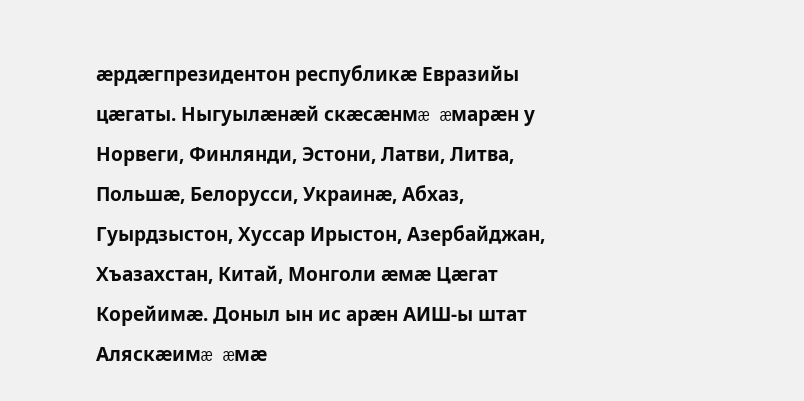æрдæгпрезидентон республикæ Евразийы цæгаты. Ныгуылæнæй скæсæнмæ æмарæн у Норвеги, Финлянди, Эстони, Латви, Литва, Польшæ, Белорусси, Украинæ, Абхаз, Гуырдзыстон, Хуссар Ирыстон, Азербайджан, Хъазахстан, Китай, Монголи æмæ Цæгат Корейимæ. Доныл ын ис арæн АИШ-ы штат Аляскæимæ æмæ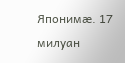Японимæ. 17 милуан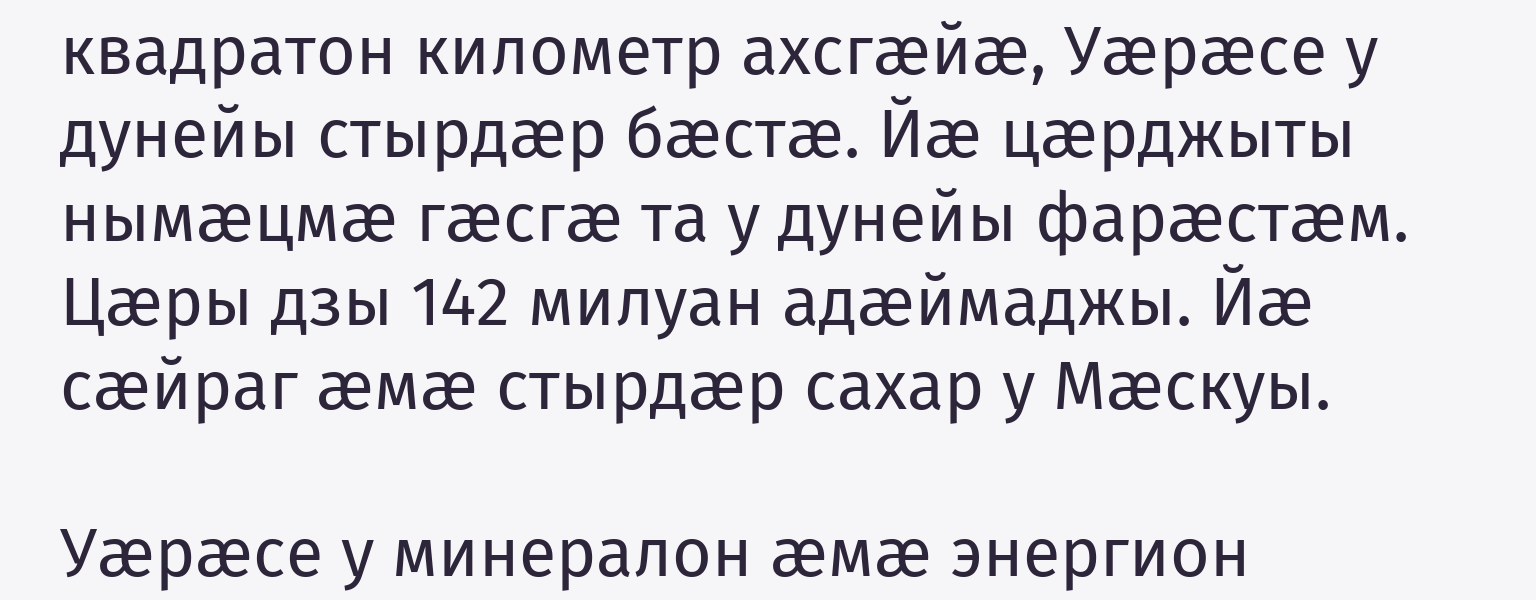квадратон километр ахсгæйæ, Уæрæсе у дунейы стырдæр бæстæ. Йæ цæрджыты нымæцмæ гæсгæ та у дунейы фарæстæм. Цæры дзы 142 милуан адæймаджы. Йæ сæйраг æмæ стырдæр сахар у Мæскуы.

Уæрæсе у минералон æмæ энергион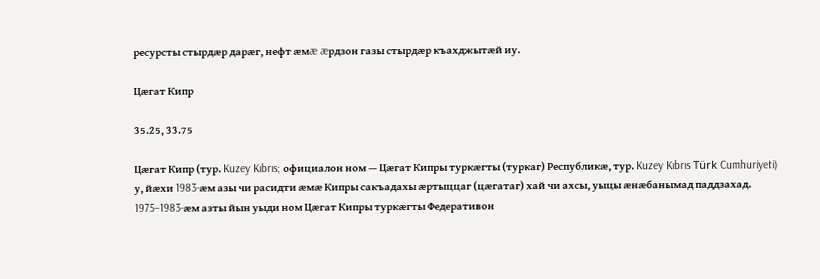ресурсты стырдæр дарæг, нефт æмæ æрдзон газы стырдæр къахджытæй иу.

Цæгат Кипр

35.25, 33.75

Цæгат Кипр (тур. Kuzey Kıbrıs; официалон ном — Цæгат Кипры туркæгты (туркаг) Республикæ, тур. Kuzey Kıbrıs Türk Cumhuriyeti) у, йæхи 1983-æм азы чи расидти æмæ Кипры сакъадахы æртыццаг (цæгатаг) хай чи ахсы, уыцы æнæбанымад паддзахад. 1975–1983-æм азты йын уыди ном Цæгат Кипры туркæгты Федеративон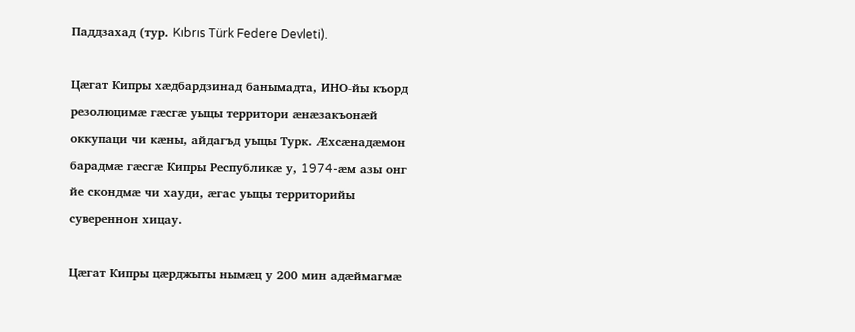Паддзахад (тур. Kıbrıs Türk Federe Devleti).

Цæгат Кипры хæдбардзинад банымадта, ИНО-йы къорд резолюцимæ гæсгæ уыцы территори æнæзакъонæй оккупаци чи кæны, айдагъд уыцы Турк. Æхсæнадæмон барадмæ гæсгæ Кипры Республикæ у, 1974-æм азы онг йе скондмæ чи хауди, æгас уыцы территорийы сувереннон хицау.

Цæгат Кипры цæрджыты нымæц у 200 мин адæймагмæ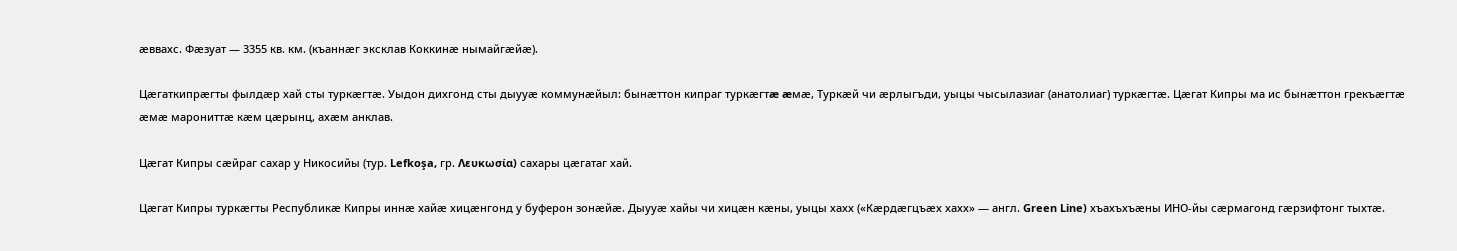æввахс. Фæзуат — 3355 кв. км. (къаннæг эксклав Коккинæ нымайгæйæ).

Цæгаткипрæгты фылдæр хай сты туркæгтæ. Уыдон дихгонд сты дыууæ коммунæйыл: бынæттон кипраг туркæгтæ æмæ, Туркæй чи æрлыгъди, уыцы чысылазиаг (анатолиаг) туркæгтæ. Цæгат Кипры ма ис бынæттон грекъæгтæ æмæ марониттæ кæм цæрынц, ахæм анклав.

Цæгат Кипры сæйраг сахар у Никосийы (тур. Lefkoşa, гр. Λευκωσία) сахары цæгатаг хай.

Цæгат Кипры туркæгты Республикæ Кипры иннæ хайæ хицæнгонд у буферон зонæйæ. Дыууæ хайы чи хицæн кæны, уыцы хахх («Кæрдæгцъæх хахх» — англ. Green Line) хъахъхъæны ИНО-йы сæрмагонд гæрзифтонг тыхтæ.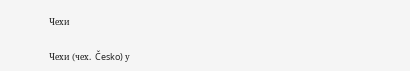Чехи

Чехи (чех. Česko) у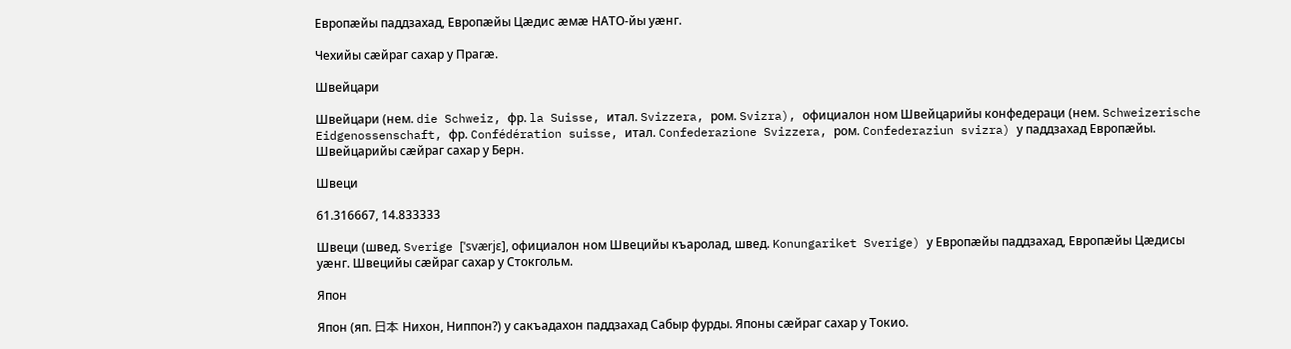Европæйы паддзахад, Европæйы Цæдис æмæ НАТО-йы уæнг.

Чехийы сæйраг сахар у Прагæ.

Швейцари

Швейцари (нем. die Schweiz, фр. la Suisse, итал. Svizzera, ром. Svizra), официалон ном Швейцарийы конфедераци (нем. Schweizerische Eidgenossenschaft, фр. Confédération suisse, итал. Confederazione Svizzera, ром. Confederaziun svizra) у паддзахад Европæйы. Швейцарийы сæйраг сахар у Берн.

Швеци

61.316667, 14.833333

Швеци (швед. Sverige [ˈsværjɛ], официалон ном Швецийы къаролад, швед. Konungariket Sverige) у Европæйы паддзахад, Европæйы Цæдисы уæнг. Швецийы сæйраг сахар у Стокгольм.

Япон

Япон (яп. 日本 Нихон, Ниппон?) у сакъадахон паддзахад Сабыр фурды. Японы сæйраг сахар у Токио.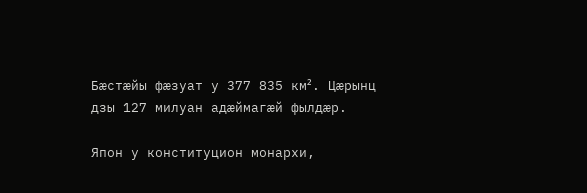Бæстæйы фæзуат у 377 835 км². Цæрынц дзы 127 милуан адæймагæй фылдæр.

Япон у конституцион монархи,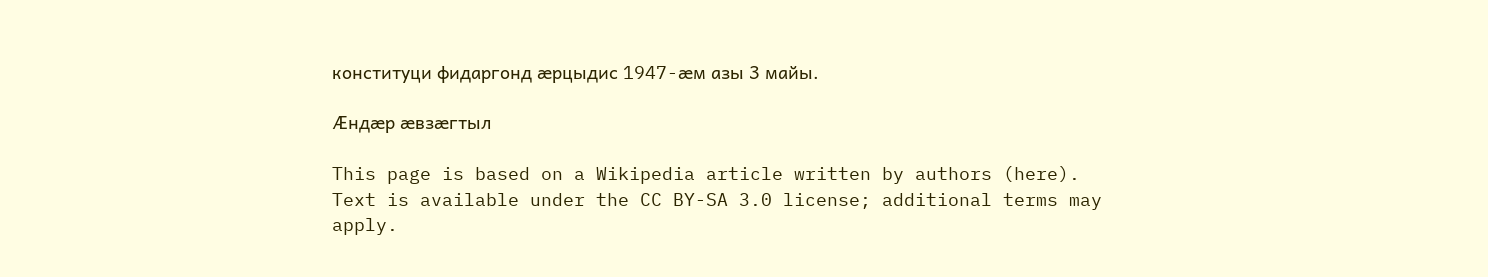конституци фидаргонд æрцыдис 1947-æм азы 3 майы.

Æндæр æвзæгтыл

This page is based on a Wikipedia article written by authors (here).
Text is available under the CC BY-SA 3.0 license; additional terms may apply.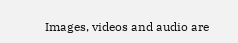Images, videos and audio are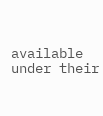available under their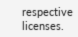respective licenses.